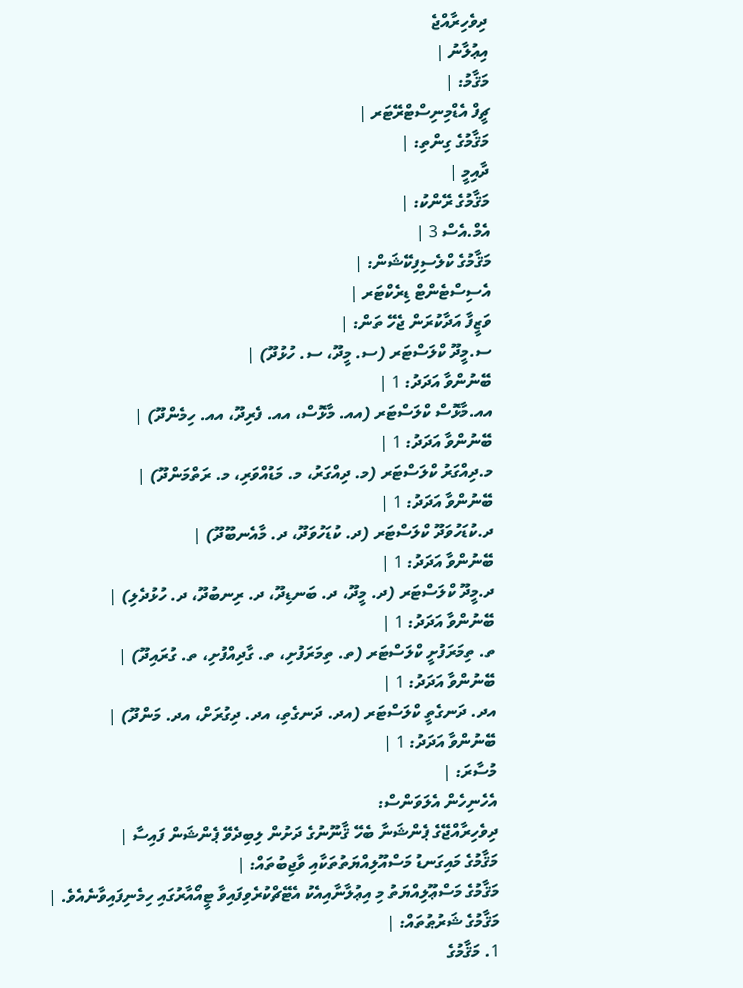ދިވެހިރާއްޖެ
އިޢުލާނު |
މަޤާމު: |
ޗީފް އެޑްމިނިސްޓްރޭޓަރ |
މަޤާމުގެ ގިންތި: |
ދާއިމީ |
މަޤާމުގެ ރޭންކު: |
އެމް.އެސް 3 |
މަޤާމުގެ ކްލެސިފިކޭޝަން: |
އެސިސްޓެންޓް ޑިރެކްޓަރ |
ވަޒީފާ އަދާކުރަން ޖެހޭ ތަން: |
ސ.މީދޫ ކްލަސްޓަރ (ސ. މީދޫ، ސ. ހުޅުދޫ) |
ބޭނުންވާ އަދަދު: 1 |
އއ.މާޅޮސް ކްލަސްޓަރ (އއ. މާޅޮސް، އއ. ފެރިދޫ، އއ. ހިމެންދޫ) |
ބޭނުންވާ އަދަދު: 1 |
މ.ދިއްގަރު ކްލަސްޓަރ (މ. ދިއްގަރު، މ. މަޑުއްވަރި، މ. ރަތްމަންދޫ) |
ބޭނުންވާ އަދަދު: 1 |
ދ.ކުޑަހުވަދޫ ކްލަސްޓަރ (ދ. ކުޑަހުވަދޫ، ދ. މާއެނބޫދޫ) |
ބޭނުންވާ އަދަދު: 1 |
ދ.މީދޫ ކްލަސްޓަރ (ދ. މީދޫ، ދ. ބަނޑިދޫ، ދ. ރިނބުދޫ، ދ. ހުޅުދެލި) |
ބޭނުންވާ އަދަދު: 1 |
ތ. ތިމަރަފުށީ ކްލަސްޓަރ (ތ. ތިމަރަފުށި، ތ. ގާދިއްފުށި، ތ. ގުރައިދޫ) |
ބޭނުންވާ އަދަދު: 1 |
އދ. ދަނގެތީ ކްލަސްޓަރ (އދ. ދަނގެތި، އދ. ދިގުރަށް، އދ. މަންދޫ) |
ބޭނުންވާ އަދަދު: 1 |
މުސާރަ: |
އެހެނިހެން އެލަވަންސް:
ދިވެހިރާއްޖޭގެ ޕެންޝަނާ ބެހޭ ޤާނޫނުގެ ދަށުން ލިބިދެވޭ ޕެންޝަން ފައިސާ |
މަޤާމުގެ މައިގަނޑު މަސްއޫލިއްޔަތުތަކާއި ވާޖިބުތައް: |
މަޤާމުގެ މަސްޢޫލިއްޔަތު މި އިޢުލާނާއިއެކު އެޓޭޗްކުރެވިފައިވާ ޓީއޯއާރުގައި ހިމެނިފައިވާނެއެވެ. |
މަޤާމުގެ ޝަރުޠުތައް: |
1. މަޤާމުގެ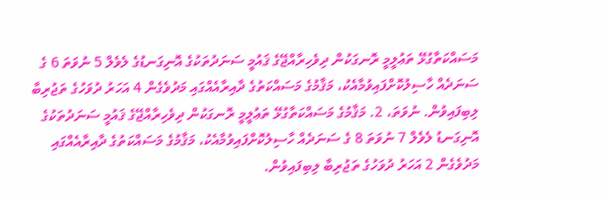މަސައްކަތާގުޅޭ ތަޢުލީމީ ރޮނގަކުން ދިވެހިރާއްޖޭގެ ޤައުމީ ސަނަދުތަކުގެ އޮނިގަނޑުގެ ލެވެލް 5 ނުވަތަ 6 ގެ ސަނަދެއް ހާސިލުކޮށްފައިވުމާއެކު، މަޤާމުގެ މަސައްކަތުގެ ދާއިރާއެއްގައި މަދުވެގެން 4 އަހަރު ދުވަހުގެ ތަޖުރިބާ ލިބިފައިވުން. ނުވަތަ، 2. މަޤާމުގެ މަސައްކަތާގުޅޭ ތަޢުލީމީ ރޮނގަކުން ދިވެހިރާއްޖޭގެ ޤައުމީ ސަނަދުތަކުގެ އޮނިގަނޑު ލެވެލް 7 ނުވަތަ 8 ގެ ސަނަދެއް ހާސިލުކޮށްފައިވުމާއެކު، މަޤާމުގެ މަސައްކަތުގެ ދާއިރާއެއްގައި މަދުވެގެން 2 އަހަރު ދުވަހުގެ ތަޖުރިބާ ލިބިފައިވުން.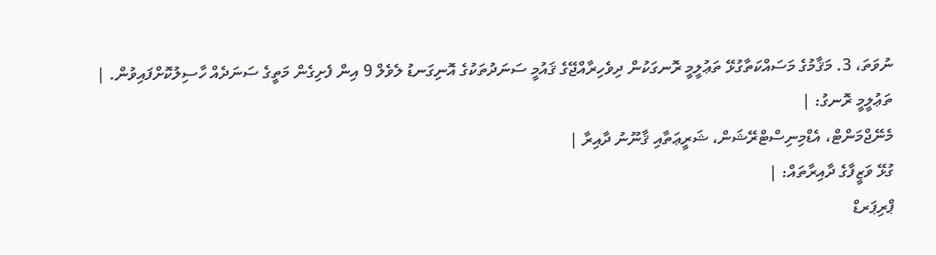ނުވަތަ، 3. މަޤާމުގެ މަސައްކަތާގުޅޭ ތަޢުލީމީ ރޮނގަކުން ދިވެހިރާއްޖޭގެ ޤައުމީ ސަނަދުތަކުގެ އޮނިގަނޑު ލެވެލް 9 އިން ފެށިގެން މަތީގެ ސަނަދެއް ހާސިލުކޮށްފައިވުން. |
ތަޢުލީމީ ރޮނގު: |
މެނޭޖްމަންޓް، އެޑްމިނިސްޓްރޭޝަން، ޝަރީޢަތާއި ޤާނޫނު ދާއިރާ |
ގުޅޭ ވަޒީފާގެ ދާއިރާތައް: |
ޕްރިޕަރޑް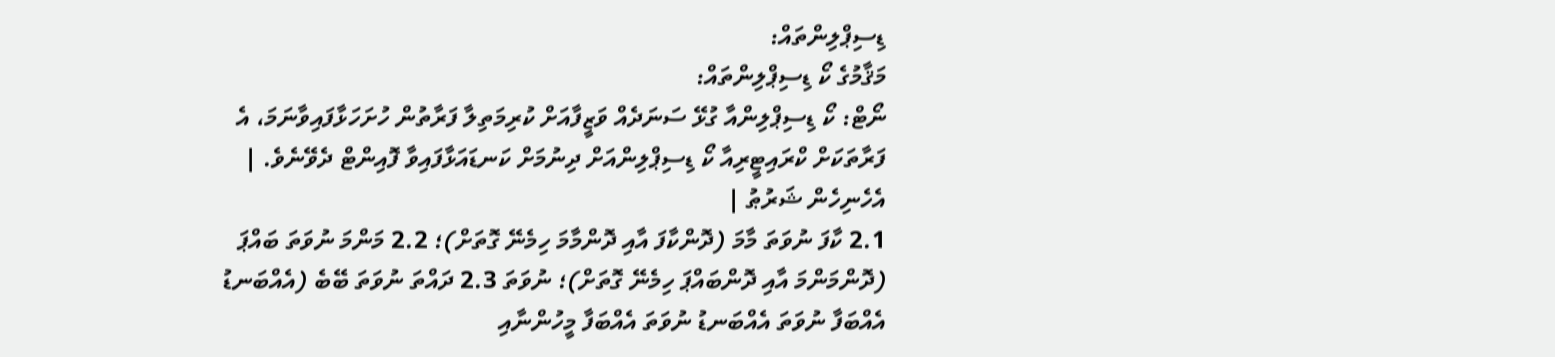ޑިސިޕްލިންތައް:
މަޤާމުގެ ކޯ ޑިސިޕްލިންތައް:
ނޯޓް: ކޯ ޑިސިޕްލިންއާ ގުޅޭ ސަނަދެއް ވަޒީފާއަށް ކުރިމަތިލާ ފަރާތުން ހުށަހަޅާފައިވާނަމަ، އެ ފަރާތަކަށް ކްރައިޓީރިއާ ކޯ ޑިސިޕްލިންއަށް ދިނުމަށް ކަނޑައަޅާފައިވާ ފޮއިންޓް ދެވޭނެވެ. |
އެހެނިހެން ޝަރުޠު |
2.1 ކާފަ ނުވަތަ މާމަ (ދޮންކާފަ އާއި ދޮންމާމަ ހިމެނޭ ގޮތަށް)؛ 2.2 މަންމަ ނުވަތަ ބައްޕަ (ދޮންމަންމަ އާއި ދޮންބައްޕަ ހިމެނޭ ގޮތަށް)؛ ނުވަތަ 2.3 ދައްތަ ނުވަތަ ބޭބެ (އެއްބަނޑު އެއްބަފާ ނުވަތަ އެއްބަނޑު ނުވަތަ އެއްބަފާ މީހުންނާއި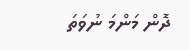ދޮން މަންމަ ނުވަތަ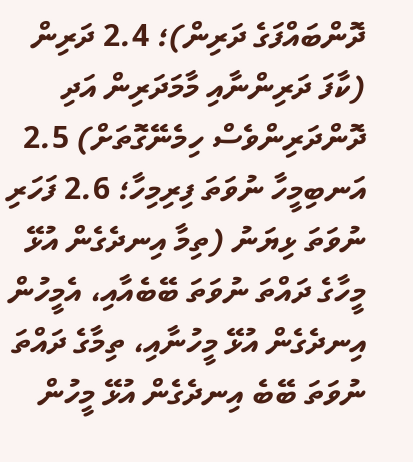ދޮންބައްފަގެ ދަރިން)؛ 2.4 ދަރިން (ކާފަ ދަރިންނާއި މާމަދަރިން އަދި ދޮންދަރިންވެސް ހިމެނޭގޮތަށް) 2.5 އަނބިމީހާ ނުވަތަ ފިރިމިހާ؛ 2.6 ފަހަރި ނުވަތަ ޅިޔަނު (ތިމާ އިނދެގެން އުޅޭ މީހާގެ ދައްތަ ނުވަތަ ބޭބެއާއި، އެމީހުން އިނދެގެން އުޅޭ މީހުނާއި، ތިމާގެ ދައްތަ ނުވަތަ ބޭބެ އިނދެގެން އުޅޭ މީހުން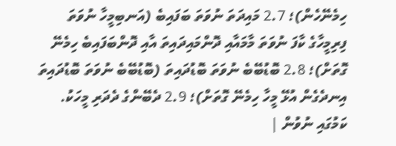ހިމެނޭހެން)؛ 2.7 މައިދަތަ ނުވަތަ ބަފައިބެ (އަނބިމީހާ ނުވަތަ ފިރިމީހާގެ ކާފަ ނުވަތަ މާމައާއި ދޮންމައިދައިތަ އާއި ދޮންބަފައިބެ ހިމެނޭ ގޮތަށް)؛ 2.8 ބޮޑުބޭބެ ނުވަތަ ބޮޑުދައިތަ (ބޮޑުބޭބެ ނުވަތަ ބޮޑުދައިތަ އިނދެގެން އުޅޭ މީހާ ހިމެނޭ ގޮތަށް)؛ 2.9 ދެބޭންގެ ދެދަރި މީހަކު. ކަމުގައި ނުވުން |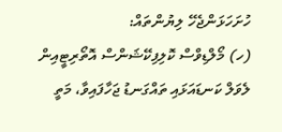ހުށަހަޅަންޖެހޭ ލިޔުންތައް:
(ހ) މޯލްޑިވްސް ކޮލިފިކޭޝަންސް އޮތޯރިޓީއިން ލެވަލް ކަނޑައަޅައި ތައްގަނޑު ޖަހާފައިވާ، މަތީ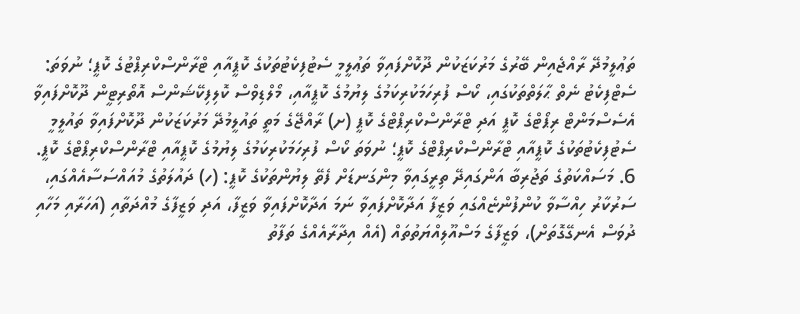ތަޢުލީމުދޭ ރާއްޖެއިން ބޭރުގެ މަރުކަޒަކުން ދޫކޮށްފައިވާ ތަޢުލީމީ ސެޓުފިކެޓުތަކުގެ ކޮޕީއާއި ޓްރާންސްކްރިޕްޓުގެ ކޮޕީ؛ ނުވަތަ: ސެޓްފިކެޓު ނެތް ޙާލަތްތަކުގައި، ކޯސް ފުރިހަމަކުރިކަމުގެ ލިޔުމުގެ ކޮޕީއާއި، މޯލްޑިވްސް ކޮލިފިކޭޝަންސް އޮތޯރިޓީން ދޫކޮށްފައިވާ އެސެސްމަންޓް ރިޕޯޓްގެ ކޮޕީ އަދި ޓްރާންސްކްރިޕްޓްގެ ކޮޕީ (ށ) ރާއްޖޭގެ މަތީ ތައުލީމުދޭ މަރުކަޒަކުން ދޫކޮށްފައިވާ ތައުލީމީ ސެޓުފިކެޓުތަކުގެ ކޮޕީއާއި ޓްރާންސްކްރިޕްޓްގެ ކޮޕީ؛ ނުވަތަ ކޯސް ފުރިހަމަކުރިކަމުގެ ލިޔުމުގެ ކޮޕީއާއި ޓްރާންސްކްރިޕްޓްގެ ކޮޕީ. 6. މަސައްކަތުގެ ތަޖުރިބާ އަންގައިދޭ ތިރީގައިވާ މިންގަނޑަށް ފެތޭ ލިޔުންތަކުގެ ކޮޕީ: (ހ) ދައުލަތުގެ މުއައްސަސާއެއްގައި، ސަރުކާރު ހިއްސާވާ ކުންފުންޏެއްގައި ވަޒީފާ އަދާކޮށްފައިވާ ނަމަ އަދާކޮށްފައިވާ ވަޒީފާ، އަދި ވަޒީފާގެ މުއްދަތާއި (އަހަރާއި މަހާއި ދުވަސް އެނގޭގޮތަށް)، ވަޒީފާގެ މަސްއޫލިއްޔަތުތައް (އެއް އިދާރާއެއްގެ ތަފާތު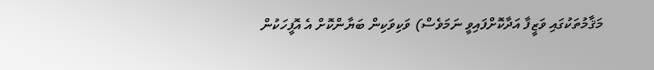މަޤާމުތަކުގައި ވަޒީފާ އަދާކޮށްފައިވީ ނަމަވެސް) ވަކިވަކިން ބަޔާންކޮށް އެ އޮފީހަކުން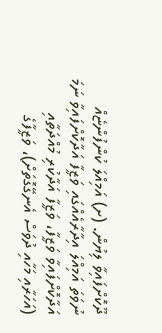ދޫކޮށްފައިވާ ލިޔުން. (ށ) އަމިއްލަ ކުންފުންޏެއް ނުވަތަ އަމިއްލަ އިދާރާއެއްގައި ވަޒީފާ އަދާކޮށްފައިވާ ނަމަ އަދާކޮށްފައިވާ ވަޒީފާ، ވަޒީފާ އަދާކުރި މުއްދަތާއި (އަހަރާއި މަހާއި ދުވަސް އެނގޭގޮތަށް)، ވަޒީފާގެ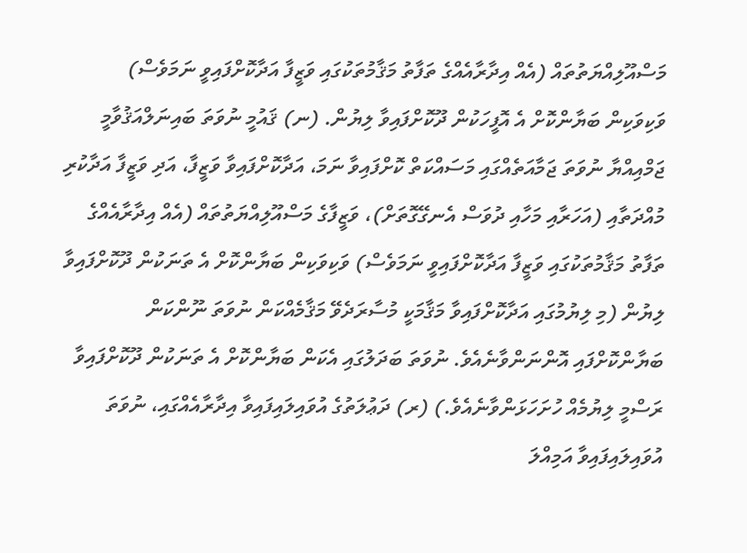މަސްއޫލިއްޔަތުތައް (އެއް އިދާރާއެއްގެ ތަފާތު މަޤާމުތަކުގައި ވަޒީފާ އަދާކޮށްފައިވީ ނަމަވެސް) ވަކިވަކިން ބަޔާންކޮށް އެ އޮފީހަކުން ދޫކޮށްފައިވާ ލިޔުން. (ނ) ޤައުމީ ނުވަތަ ބައިނަލްއަޤުވާމީ ޖަމްއިއްޔާ ނުވަތަ ޖަމާއަތެއްގައި މަސައްކަތް ކޮށްފައިވާ ނަމަ، އަދާކޮށްފައިވާ ވަޒީފާ، އަދި ވަޒީފާ އަދާކުރި މުއްދަތާއި (އަހަރާއި މަހާއި ދުވަސް އެނގޭގޮތަށް)، ވަޒީފާގެ މަސްއޫލިއްޔަތުތައް (އެއް އިދާރާއެއްގެ ތަފާތު މަޤާމުތަކުގައި ވަޒީފާ އަދާކޮށްފައިވީ ނަމަވެސް) ވަކިވަކިން ބަޔާންކޮށް އެ ތަނަކުން ދޫކޮށްފައިވާ ލިޔުން (މި ލިޔުމުގައި އަދާކޮށްފައިވާ މަޤާމަކީ މުސާރަދެވޭ މަޤާމެއްކަން ނުވަތަ ނޫންކަން ބަޔާންކޮށްފައި އޮންނަންވާނެއެވެ. ނުވަތަ ބަދަލުގައި އެކަން ބަޔާންކޮށް އެ ތަނަކުން ދޫކޮށްފައިވާ ރަސްމީ ލިޔުމެއް ހުށަހަޅަންވާނެއެވެ.) (ރ) ދަޢުލަތުގެ އުވައިލައިފައިވާ އިދާރާއެއްގައި، ނުވަތަ އުވައިލައިފައިވާ އަމިއްލަ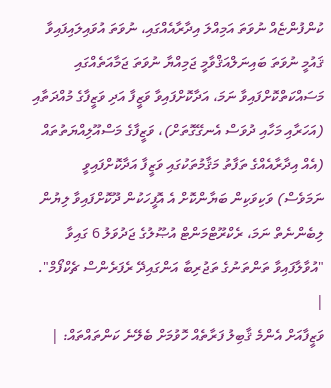ކުންފުންޏެއް ނުވަތަ އަމިއްލަ އިދާރާއެއްގައި، ނުވަތަ އުވައިލައިފައިވާ ޤައުމީ ނުވަތަ ބައިނަލްއަޤްވާމީ ޖަމިއްޔާ ނުވަތަ ޖަމާއަތެއްގައި މަސައްކަތްކޮށްފައިވާ ނަމަ، އަދާކޮށްފައިވާ ވަޒީފާ އަދި ވަޒީފާގެ މުއްދަތާއި (އަހަރާއި މަހާއި ދުވަސް އެނގޭގޮތަށް)، ވަޒީފާގެ މަސްއޫލިއްޔަތުތައް (އެއް އިދާރާއެއްގެ ތަފާތު މަޤާމުތަކުގައި ވަޒީފާ އަދާކޮށްފައިވީ ނަމަވެސް) ވަކިވަކިން ބަޔާންކޮށް އެ އޮފީހަކުން ދޫކޮށްފައިވާ ލިޔުން ލިބެންނެތް ނަމަ، ރެކްރޫޓްމަންޓް އުޞޫލުގެ ޖަދުވަލު 6 ގައިވާ "އުވާލާފައިވާ ތަންތަނުގެ ތަޖުރިބާ އަންގައިދޭ ރެފަރެންސް ޗެކްފޯމް". |
ވަޒީފާއަށް އެންމެ ޤާބިލު ފަރާތެއް ހޮވުމަށް ބެލޭނެ ކަންތައްތައް: |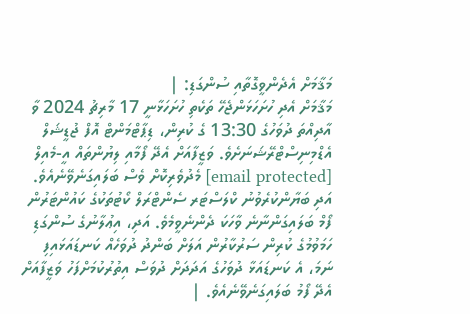މަޤާމަށް އެދެންވީގޮތާއި ސުންގަޑި: |
މަޤާމަށް އެދި ހުށަހަޅަންޖެހޭ ތަކެތި ހުށަހަޅާނީ 17 މާރިޗު 2024 ވާ އާދިއްތަ ދުވަހުގެ 13:30 ގެ ކުރިން، ޑިޕާޓްމަންޓް އޮފް ޖުޑީޝަލް އެޑްމިނިސްޓްރޭޝަނަށެވެ. ވަޒީފާއަށް އެދޭ ފޯމާއި ލިޔުންތައް އީ-މެއިލް [email protected] މެދުވެރިކޮށް ވެސް ބަލައިގަނެވޭނެއެވެ. އަދި ބަޔާންކުރެވުނު ކްލަސްޓަރ ސެންޓްރަލް ކޯޓުތަކުގެ ކައުންޓަރުން ފޯމް ބަލައިގަންނާނެ ވާހަކަ ދެންނެވީމެވެ. އަދި، އިޢުލާނުގެ ސުންގަޑި ހަމަވުމުގެ ކުރިން ސަރުކާރުން އަލަށް ބަންދު ދުވަހެއް ކަނޑައަޅައިފި ނަމަ، އެ ކަނޑައަޅާ ދުވަހުގެ އަދަދަށް ދުވަސް އިތުރުކުމަށްފަހު ވަޒީފާއަށް އެދޭ ފޯމު ބަލައިގަނެވޭނެއެވެ. |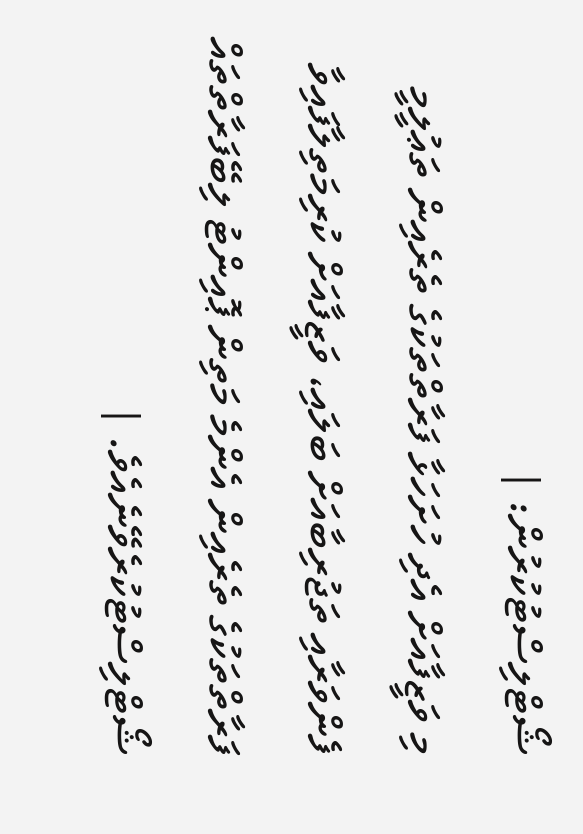ޝޯޓްލިސްޓުކުރުން: |
މި ވަޒީފާއަށް އެދި ހުށަހަޅާ ފަރާތްތަކުގެ ތެރެއިން ތަޢުލީމީ ފެންވަރާއި ތަޖުރިބާއަށް ބަލައި، ވަޒީފާއަށް ކުރިމަތިލާފައިވާ ފަރާތްތަކުގެ ތެރެއިން އެންމެ މަތިން ޕޮއިންޓު ލިބޭފަރާތްތައް ޝޯޓްލިސްޓުކުރެވޭނެއެވެ. |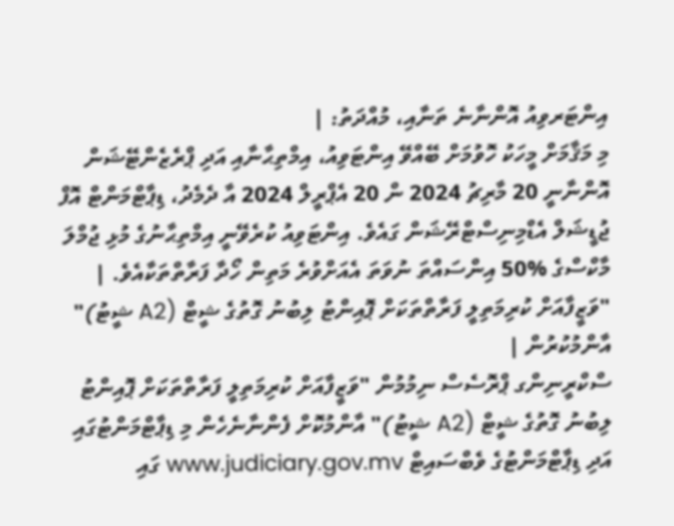އިންޓަރވިއު އޮންނާނެ ތަނާއި، މުއްދަތު: |
މި މަޤާމަށް މީހަކު ހޮވުމަށް ބޭއްވޭ އިންޓަވިއު، އިމްތިޙާނާއި އަދި ޕްރެޒެންޓޭޝަން އޮންނާނީ 20 މާރިޗު 2024 ން 20 އެޕްރީލް 2024 އާ ދެމެދު، ޑިޕާޓްމަންޓް އޮފް ޖުޑީޝަލް އެޑްމިނިސްޓްރޭޝަން ގައެވެ. އިންޓަވިއު ކުރެވޭނީ އިމްތިޙާނުގެ މުޅި ޖުމްލަ މާކްސްގެ %50 އިންސައްތަ ނުވަތަ އެއަށްވުރެ މަތިން ހޯދާ ފަރާތްތަކާއެވެ. |
"ވަޒީފާއަށް ކުރިމަތިލީ ފަރާތްތަކަށް ޕޮއިންޓު ލިބުނު ގޮތުގެ ޝީޓް (A2 ޝީޓު)" އާންމުކުރުން |
ސްކްރީނިންގ ޕްރޮސެސް ނިމުމުން "ވަޒީފާއަށް ކުރިމަތިލީ ފަރާތްތަކަށް ޕޮއިންޓު ލިބުނު ގޮތުގެ ޝީޓް (A2 ޝީޓު)" އާންމުކޮށް ފެންނާނެހެން މި ޑިޕާޓްމަންޓުގައި އަދި ޑިޕާޓްމަންޓުގެ ވެބްސައިޓް www.judiciary.gov.mv ގައި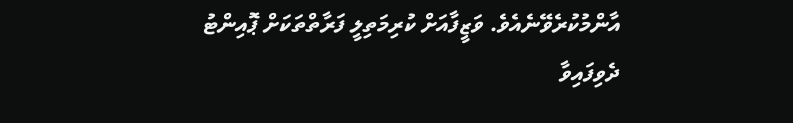އާންމުކުރެވޭނެއެވެ. ވަޒީފާއަށް ކުރިމަތިލީ ފަރާތްތަކަށް ޕޮއިންޓު ދެވިފައިވާ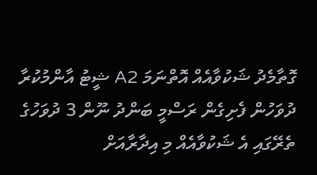ގޮތާމެދު ޝަކުވާއެއް އޮތްނަމަ A2 ޝީޓު އާންމުކުރާ ދުވަހުން ފެށިގެން ރަސްމީ ބަންދު ނޫން 3 ދުވަހުގެ ތެރޭގައި އެ ޝަކުވާއެއް މި އިދާރާއަށް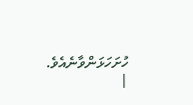ހުށަހަޅަންވާނެއެވެ. |